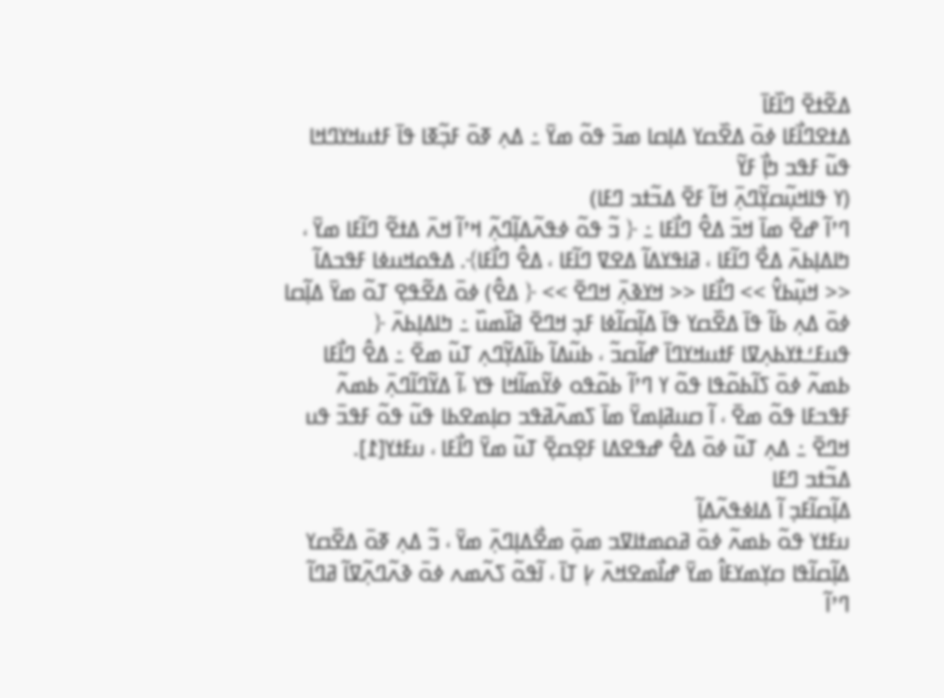ߡߐ߬ߙߐ߫ ߣߊ߰ߓߊ߫
ߡߙߐߣߊ߯ߓߊ ߦߋ߫ ߡߐ߰ߛߌ ߡߊ߲ߛߊ ߘߏ߫ ߟߋ߬ ߘߌ߫ ߸ ߡߍ߲ ߧߋ߫ ߓߏ߲߬ߧߊ ߟߊ߫ ߓߙߎߞߌߣߞߊ ߟߎ߬ ߓߟߏ ߤߊ߲߯ ߓߌ߬
(ߌ ߟߊߞߎ߲߬ߛߌ߲߬ߣߍ߲߫ ߞߊ߬ ߓߐ߫ ߡߏ߬ߙߏ ߣߓߊ)
ߣߴߊ߬ ߝߐ߫ ߘߊ߫ ߞߏ߫ ߡߐ߮ ߣߊ߯ߓߊ ߸ ﴿ ߏ߬ ߟߋ߬ ߦߟߍ߬ߡߊ߲߬ߣߍ߲߬ ߞߴߊ߬ ߞߍ߫ ߡߙߐ߬ ߣߊ߬ߓߊ ߘߌ߫ ، ߤߊߡߊ߲ߕߍ߫ ߡߐ߯ ߣߊ߬ߓߊ ، ߥߊߟߌߡߊ߬ ߡߐߜ ߣߊ߬ߓߊ ، ߡߐ߮ ߣߊ߯ߓߊ﴾. ߡߟߋߞߎߦߊ ߓߟߏߡߊ߬ << ߞߎ߲߬ߕߌ߮ >> ߣߊ߯ߓߊ << ߞߌߢߍ߲߫ ߞߣߐ߫ >> ﴿ ߡߐ߮) ߦߋ߫ ߡߐ߬ߟߐ߲ ߠߋ߬ ߘߌ߫ ߡߊ߲߬ߛߊ ߦߋ߫ ߡߍ߲ ߕߊ߬ ߟߊ߫ ߡߐ߰ߛߌ ߟߊ߫ ߡߊ߲߬ߛߊ߬ߦߊ ߓߏ߲ ߞߣߐ߫ ߥߊ߰ߘߎ߰ ߸ ߤߊߡߊ߲ߕߍ߫ ﴿ ߟߎߓߑߙߌߕߍ߲ߜߊ ߓߙߎߞߌߣߊ߫ ߝߊ߬ߛߏ߬ ، ߕߎ߬ߡߊ߬ ߕߊ߬ߡߌ߲߬ߣߍ߲ ߠߎ߬ ߘߐ߫ ߸ ߡߐ߮ ߣߊ߯ߓߊ ߕߘߍ߬ ߦߋ߫ ߖߊ߬ߕߋ߬ߟߊ ߟߋ߬ ߌ ߣߴߊ߬ ߕߋ߬ߟߋ ߦߌ߬ߘߊ߬ߞߊ ߟߌ ،ߊ߬ ߡߌ߬ߣߊ߬ߣߍ߲߫ ߕߘߍ߬ ߓߟߏߓߊ ߟߋ߬ ߘߐ߫ ، ߊ߬ ߛߎߥߊ߲ߘߌ߫ ߘߊ߫ ߖߘߍ߬ߥߟߏ ߛߊ߲ߘߐߕߊ ߟߎ߬ ߟߋ߬ ߓߟߏ߫ ߟߎ ߞߣߐ߫ ߸ ߡߍ߲ ߠߎ߬ ߦߋ߫ ߡߐ߮ ߝߟߐߡߊ ߓߐ߲ߛߐ߲߫ ߠߎ߬ ߘߌ߫ ߣߊ߯ߓߊ ، ߎߓߙߌ[߁].
ߡߏ߬ߙߏ ߣߓߊ
ߡߊ߲߬ߛߊ߬ߓߏ߲ ߊ߬ ߡߊߦߟߍ߬ߡߊ߲߬
ߎߓߙߌ ߟߋ߬ ߕߘߍ߬ ߦߋ߫ ߥߋߘߙߊߜߏ ߘߋ߲߫ ߘߐ߯ߡߊ߲ߣߍ߲߫ ߘߌ߫ ، ߏ߬ ߡߍ߲ ߧߋ߫ ߡߐ߰ߛߌ ߡߊ߲߬ߛߊ߬ߟߊ ߛߌ߲ߘߌߓߊ߮ ߘߌ߫ ߝߊ߯ߘߐߞߍ߫ ߇߲ ߠߊ߫ ، ߊ߬ߟߋ߬ ߖߍ߬ߘߍ ߦߋ߫ ߢߍ߬ߣߍ߲߬ߜߊ߬ ߥߣߊ߬ ߣߴߊ߬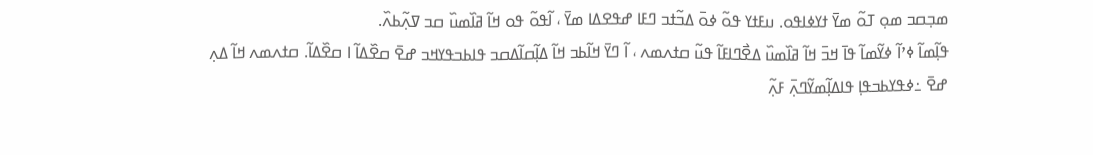ߘߏ߲ߛߏ ߘߋ߲ ߠߋ߬ ߘߌ߫ ߙߌߦߊߟߋ. ߎߓߙߌ ߟߋ߬ ߦߋ߫ ߡߏ߬ߙߏ ߣߓߊ ߝߟߐߡߊ ߘߌ߫ ، ߊ߬ߟߋ߬ ߟߋ ߞߊ߬ ߥߊ߰ߘߎ߰ ߛߏ ߜߍ߲߬ߕߍ߰.
ߟߊ߲߬ߘߊ߬ ߦߴߊ߬ ߦߌ߬ߘߊ߬ ߟߊ߫ ߞߏ߫ ߞߊ߬ ߥߊ߰ߘߎ߰ ߡߐ߯ߣߊߓߊ߬ ߟߎ߬ ߛߙߍߘߍ ، ߊ߬ ߣߌ߫ ߞߊ߬ߕߏ ߞߊ߬ ߡߊ߲߬ߛߊ߬ߡߛߏ ߟߊߕߏߟߌߞߏ ߝߐ߫ ߛߐ߰ߡߊ߬ ߊ ߛߐ߰ߡߊ߬. ߛߙߍߘߍ ߞߊ߬ ߡߍ߲ ߝߐ߫ ߸ߦߟߌߕߏߟߊ߲ ߟߊߡߊ߲߬ߘߌ߬ߣߍ߲߫ ߓߍ߲߬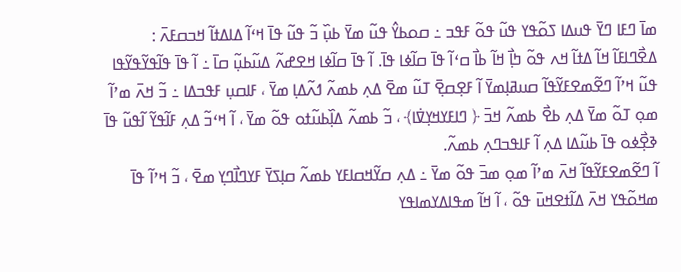ߘߊ߫ ߣߓߊ ߣߌ߫ ߟߎߡߊ ߖߋ߬ߟߌ ߟߎ߬ ߟߋ߬ ߓߟߏ ߸ ߛߋߕߌ߮ ߟߎ߬ ߘߌ߫ ߕߎ߲߰ ߏ߬ ߟߎ߬ ߟߊ߫ ߞߵߊ߬ ߡߊߡߙߊ߬ ߞߏߛߓߍ߫ :
ߡߐ߯ߣߊߓߊ߬ ߞߊ߬ ߡߙߊ߬ ߞߍ ߟߋ߬ ߤߊ߲߯ ߞߊ߬ ߕߊ߯ ߛߵߊ߬ ߟߊ߫ ߛߊ߬ߦߊ ߟߊ߫. ߊ߬ ߟߊ߫ ߛߊ߬ߦߊ ߞߐߝߍ߬ ߡߎ߬ߕߎ߲߬ ߛߊ߫ ߸ ߊ߬ ߟߊ߫ ߟߊ߬ߟߌ߬ߟߌ߬ߟߊ ߟߎ߬ ߞߴߊ߬ ߣߐ߬ߘߐߓߌ߬ߟߊ߬ ߛߎߥߊ߲ߘߌ߫ ߊ߬ ߓߐ߲ߛߐ߲߫ ߠߎ߬ ߘߐ߫ ߡߍ߲ ߕߘߍ߬ ߗߍ߬ߡߊ߲ ߘߌ߫ ، ߓߊߛߎ߲ ߓߟߏߡߊ ߸ ߏ߬ ߞߍ߫ ߘߴߊ߬ ߘߋ߲ ߠߋ߬ ߘߌ߫ ߡߍ߲ ߕߐ߯ ߕߘߍ߬ ߞߏ߫ ﴿ ߣߊߓߌߞߌ߲ߜ߭ߊ﴾ ، ߏ߬ ߕߘߍ߬ ߡߊ߲߰ߕߎ߬ߙߋ ߟߋ߬ ߘߌ߫ ، ߊ߬ ߞߵߏ߬ ߡߍ߲ ߓߊ߬ߟߌ߬ ߊ߬ߟߎ߬ ߟߊ߫ ߢߐ߲߯ߦߋ ߟߊ߫ ߕߎ߬ߡߊ ߡߍ߲ ߊ߬ ߓߊߟߏߣߍ߲ ߕߘߍ߬.
ߊ߬ ߣߐ߬ߘߐߓߌ߬ߟߊ߬ ߞߍ߫ ߘߴߊ߬ ߘߋ߲ ߘߏ߫ ߟߋ߬ ߘߌ߫ ߸ ߡߍ߲ ߛߌ߬ߞߛߊߓߌ ߕߘߍ߬ ߛߊ߲ߖߌ߫ ߓߌߣߊ߯ߣߌ߲ ߘߐ߫ ، ߏ߬ ߞߴߊ߬ ߟߊ߫ ߘߞߋ߬ߟߌ ߞߍ߫ ߡߊ߬ߙߐߞߎ߫ ߟߋ߬ ، ߊ߬ ߞߊ߬ ߘߟߊߡߌߘߊߟߌ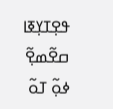ߟߐ߲ߠߌ߲ߧߊ ߛߐ߬ߘߐ߲߬ ߦߋ߲߬ ߠߋ߬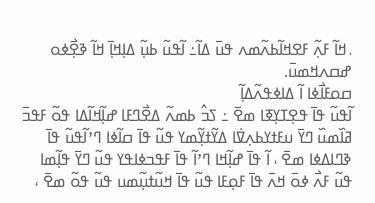، ߞߊ߬ ߓߍ߲߬ ߓߐߞߊ߬ߕߍ߬ߘߍ ߟߎ߫ ߡߊ߬߸ ߊ߬ߟߎ߬ ߕߎ߲߬ ߡߊ߲ߞߊ߲߫ ߞߊ߬ ߢߐ߲߯ߦߋ ߝߛߍߞߘߎ߫.
ߛߋߓߊ߯ߦߊ ߊ߬ ߡߊߦߟߍ߬ߡߊ߲߬
ߊ߬ߟߎ߬ ߟߊ߫ ߟߐ߲ߠߌ߲ߧߊ ߘߐ߫ ߸ ߖߏ߮ ߕߘߍ߬ ߡߐ߯ߣߓߊ ߝߊ߲߬ߞߊ߬ߡߊ ߟߋ߬ ߓߟߏ߫ ߥߊ߰ߘߎ߰ ߣߌ߫ ߎߓߙߌߕߍ߲ߜ߭ߊ ߡߌ߬ߙߌ߲߬ߘߌ ߟߎ߬ ߟߊ߫ ߛߊ߬ߦߊ ߣߴߊ߬ߟߎ߬ ߟߊ߫ ߢߣߊߡߦߊ ߘߐ߫ ، ߊ߬ ߟߊ߫ ߝߊ߲߬ߞߊ ߣߴߊ߬ ߟߊ߫ ߓߟߏߦߊߟߌ ߟߎ߬ ߣߌ߫ ߟߊ߲߬ߘߊ ߟߎ߬ ߓߍ߯ ߦߋ߫ ߞߍ߫ ߟߊ߫ ߓߋ߲ߓߊ ߟߎ߬ ߟߊ߫ ߞߎ߬ߙߎ߲߬ߘߎ ߟߎ߬ ߟߋ߬ ߘߐ߫ ،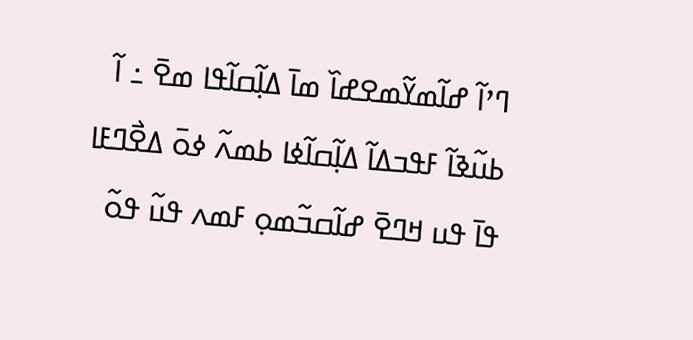ߣߴߊ߬ ߝߊ߬ߘߌ߬ߘߐߝߊ߰ ߘߊ߫ ߡߊ߲߬ߛߊ߬ߟߊ ߘߐ߫ ߸ ߊ߬ ߕߎ߬ߢߊ߬ ߓߟߏߡߊ߬ ߡߊ߲߬ߛߊ߬ߦߊ ߕߘߍ߬ ߦߋ߫ ߡߐ߯ߣߓߊ ߟߊ߫ ߟߎ ߞߣߐ߫ ߝߊ߬ߛߏ߬ߘߋ߲ ߓߘߍ ߟߎ߬ ߟߋ߬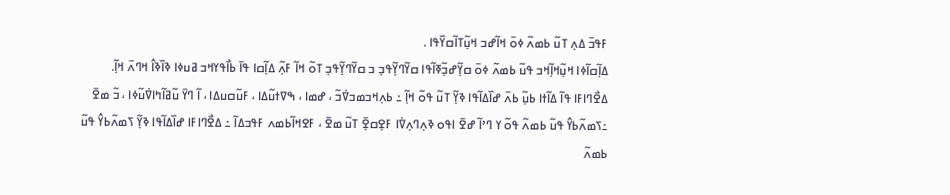ߓߟߏ߫ ߡߍ߲ ߠߎ߬ ߕߘߍ߬ ߦߋ߫ ߞߊ߬ߝߏ ߞߎ߲߬ߠߊ߬ߛߌ߰ߟߊ .
ߡߊ߲߬ߛߊ߬ߦߊ ߞߎ߲߬ߞߊ߲߬ߞߏ ߟߎ߬ ߕߘߍ߬ ߦߋ߫ ߛߌ߲߬ߝߏ߲߬ߧߊ߬ߟߊ ߛߌ߬ߣߌ߲߬ߟߏ߲ ߏ ߛߌ߬ߣߌ߲߬ߟߏ߲ ߠߋ߬ ߞߊ߬ ߓߍ߲߬ ߡߊ߲߬ߛߊ ߟߊ߫ ߕߊ߯ߟߌߞߏ ߥߎߦߊ ߢߊ߰ߢߊ߮ ߞߣߍ߫ ߞߊ߲߬.
ߡߐ߯ߣߊߓߊ ߟߊ߬ ߡߊ߬ߙߊ ߕߎ߲߬ ߕߍ߫ ߝߊ߰ߡߊ߬ߟߊ ߢߌ߲߬ ߠߎ߬ ߟߋ߬ ߞߊ߲߬ ߸ ߕߍ߲ߞߏߘߏߜ߭ߏ߬ ، ߝߘߊ ، ߒߜߙߎ߬ߡߊ ، ߓߎ߬ߛߎߡߊ ، ߊ߬ ߣߌ߫ ߎ߬ߥߊ߬ߤߊߜ߭ߎ߬ߦߊ ، ߏ߬ ߘߐ߫ ߸ߖߘߍ߬ߕߌ߮ ߟߎ߬ ߕߘߍ߬ ߟߋ߬ ߌ ߣߴߊ߬ ߝߐ߫ ߊߟߋ ߢߍ߲ߣߍ߲ߜ߭ߊ ߓߐ߲ߛߐ߲߫ ߠߎ߬ ߘߐ߫ ، ߓߐߞߊ߬ߕߘߍ ߓߟߏߡߊ߬ ߸ ߡߐ߯ߣߊߓߊ ߝߊ߰ߡߊ߬ߟߊ ߢߌ߲߬ ߖߘߍ߬ߕߌ߮ ߟߎ߬ ߕߘߍ߬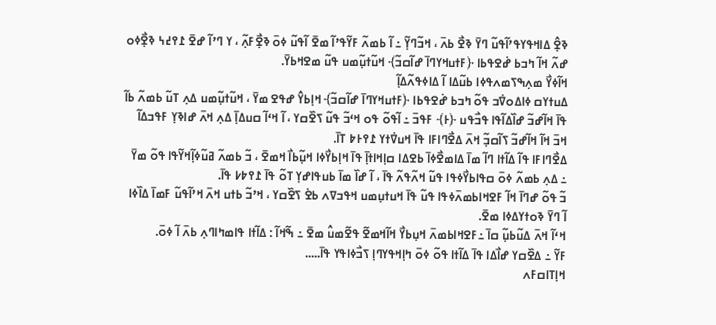ߢߐ߲߮ ߡߊߞߟߌߟߴߊ߬ߟߎ߬ ߣߌ߫ ߢߐ߯ ߕߍ߫ ، ߞߏ߬ߣߌ߲߬ ߸ ߊ߬ ߕߘߍ߬ ߓߌ߬ߟߴߊ߬ ߘߐ߫ ߊ߬ߟߎ߬ ߦߋ߫ ߢߐ߲߯ߓߍ߲߬ ، ߌ ߣߴߊ߬ ߝߐ߫ ߁߉߄߆ ߢߐ߲߯ߦߋ ߝߍ߬ ߞߊ߬ ߤߏߕ ߝ߭ߐߟߕߊ ﴿ߓߙߎߞߌߣߊ߫ ߝߊ߬ߛߏ߬﴾ ߞߎ߬ߙߎ߲߬ߘߎ ߟߎ߬ ߘߐߞߕߌ߫.
ߞߊ߬ߦߌ߯ ߘߍ߲ߒߖߘߍߟߦߊ ߕߎ߬ߡߊ ߊ߬ ߡߊߦߟߍ߬ߡߊ߲߬
ߡߎߙߌߛ ߦߊߡߋߜ߭ߏ ߟߋ߬ ߤߏߕ ߝ߭ߐߟߕߊ ﴿ߓߙߎߞߌߣߊ߫ ߝߊ߬ߛߏ߬﴾ ߞߊ߲ߕߌ߮ ߝߟߐ ߘߌ߫ ، ߞߎ߬ߙߎ߲߬ߘߎ ߡߍ߲ ߠߎ߬ ߕߘߍ߬ ߕߊ߬ ߟߊ߫ ߞߊ߬ߝߏ߬ ߝߊ߰ߡߊ߬ߟߊ ߟߏ߯ߟߎ ﴿߅﴾ ߓߟߏ߫ ߸ ߊ߬ߟߋ߬ ߟߋ ߞߵߏ߬ ߟߎ߬ ߖߐ߰ߛߌ ، ߊ߬ ߞߵߊ߬ ߛߎߡߊ߲߫ ߡߍ߲ ߞߍ߫ ߝߊߢߌ߲ ߓߟߏߡߊ߬ ߞߏ߫ ߞߊ߬ ߞߊ߬ߝߏ߬ ߖߊ߬ߛߏ߲߬ ߞߍ߫ ߡߐ߯ߣߊߓߊ ߟߊ߫ ߞߎߜ߭ߙߌ ߁߉߅߈ ߠߊ߫.
ߡߐ߯ߣߊߓߊ ߟߊ߬ ߡߊ߬ߙߊ ߣߊ߬ ߘߊ߫ ߡߊߘߐ߯ߦߊ߫ ߕߐߡߊ ߛߊ߲ߞߊߙߊ߲߫ ߟߊ߫ ߞߊ߲ߕߌ߯ߦߊ ߞߎ߲߬ߕߊ߯ ߞߘߐ߫ ، ߏ߬ ߕߘߍ߬ ߥߎ߬ߦߊ߲߬ߞߌ߬ߟߊ ߟߋ߬ ߘߌ߫ ߸ ߡߍ߲ ߕߘߍ߬ ߦߋ߫ ߛߟߊߕߌ߯ߦߟߊ ߟߎ߬ ߞߍ߬ߟߍ߬ ߟߊ߫ ، ߊ߬ ߝߊ߰ ߘߊ߫ ߕߎߟߊߝߌ߲ ߠߋ߬ ߟߊ߫ ߁߉߈߇ ߟߊ߫.
ߏ߬ ߟߋ߬ ߝߣߊ߫ ߞߊ߬ ߓߐߞߊߕߘߍ߫ߦߟߊ ߟߎ߬ ߟߊ߫ ߞߎߙߎ߲ߘߎ ߞߟߏߜߍ ߕߐ߭ ߖߐ߰ߛߌ ، ߞߴߏ߬ ߕߙߎ ߞߍ߫ ߞߴߊ߬ߟߎ߬ ߓߘߊ߫ ߡߊ߰ߦߊ ߊ߬ ߣߌ߫ ߢߋߙߌߡߦߊ ߘߐ߫.
ߞߵߊ߬ ߞߍ߫ ߡߎ߬ߕߎ߲߬ ߛߊ߫ ߸ߓߐߞߊߕߘߍ߫ ߞߎ߲ߕߌ߯ ߞߊ߬ߞߘߐ߬ ߟߐ߬ߘߎ߮ ߘߐ߫ ߸ ߒ߬ߞߊ߬ : ߡߊ߬ߙߊ ߟߊߘߤߊߣߍ߲ ߕߍ߫ ߊ߬ ߦߋ߫.
ߓߌ߬ ߸ ߡߐ߰ߛߌ ߝߊ߯ߡߊ ߟߊ߫ ߡߊ߬ߙߊ ߟߋ߬ ߦߋ߫ ߤߊ߲ߞߟߌߣߊ߲ ߖߏ߯ߦߊߟߌ ߟߊ߫.....
ߞߊ߲ߠߊߛߓߍ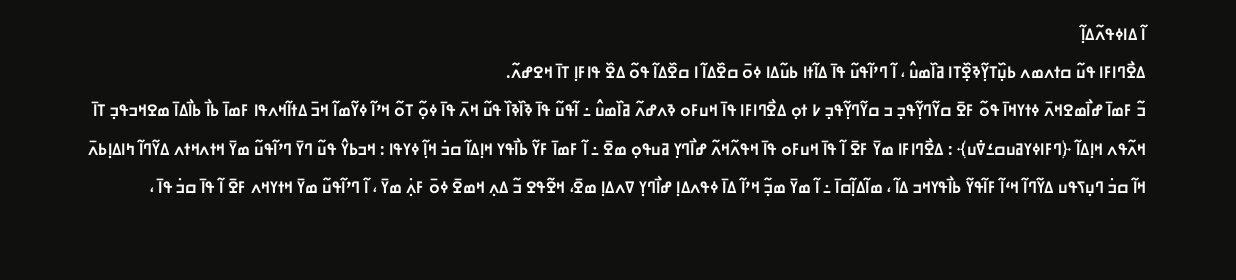ߊ߬ ߡߊߦߟߍ߬ߡߊ߲߬
ߡߐ߯ߣߊߓߊ ߟߎ߬ ߛߙߍߘߍ ߕߎ߲߰ߠߌ߲߬ߢߐ߲߰ߠߊ ߥߊ߰ߘߎ߮ ، ߊ߬ ߣߴߊ߬ߟߎ߬ ߟߊ߫ ߡߊ߬ߙߊ ߕߎ߬ߡߊ ߦߋ߫ ߛߐ߰ߡߊ߬ ߊ ߛߐ߰ߡߊ߬ ߟߋ߬ ߡߐ߰ ߟߊߓߊ߲ ߠߊ߫ ߞߐߝߍ߬.
ߏ߬ ߓߘߊ߫ ߝߊ߯ߘߐߞߍ߫ ߦߙߌߞߊ߫ ߟߋ߬ ߓߐ߫ ߛߌ߬ߣߌ߲߬ߟߏ߲ ߏ ߛߌ߬ߣߌ߲߬ߟߏ߲ ߇ ߙߋ߲ ߡߐ߯ߣߊߓߊ ߟߊ߫ ߞߎߓߋ ߢߍߝߍ߬ ߥߊ߰ߘߎ߮ ߸ ߊ߬ߟߎ߬ ߟߊ߫ ߢߊ߰ߢߊ߰ ߟߎ߬ ߞߍ߫ ߟߊ߫ ߦߋ߲߬ ߠߋ߬ ߞߴߊ߬ ߦߌ߬ߘߊ߬ ߞߏ߫ ߡߙߊ߬ߞߍߟߊ ߓߘߊ߫ ߕߊ߯ ߕߊ߯ߡߊ߫ ߘߐߞߏߟߏ߲ ߠߊ߫ ߞߍ߬ߟߍ ߞߊ߲ߡߊ߬ ﴿ߣߓߊߦߌߥߎߛߑߜ߭ߎ﴾ : ߡߐ߯ߣߊߓߊ ߘߌ߫ ߓߐ߫ ߊ߬ ߟߊ߫ ߞߎߓߋ ߟߊ߫ ߞߟߍ߬ߞߍ߬ ߝߊ߯ߣߌ߲ ߥߎߟߋ߲ ߘߐ߫ ߸ ߊ߬ ߓߘߊ߫ ߓߌ߬ ߕߊ߯ߟߌ ߞߊ߲ߡߊ߬ ߛߏ߭ ߞߊ߲߬ ߦߌߟߊ : ߞߏߕߌ߮ ߟߎ߬ ߣߌ߫ ߣߴߊ߬ߟߎ߬ ߘߌ߫ ߞߙߍߞߙߍ ߡߌ߬ߣߊ߬ ߤߊߡߊ߲ߕߍ߫ ߞߊ߬ ߛߏ߭ ߣߎ߲ߖߟߎ ߡߌ߬ߣߊ߬ ߞߵߊ߬ ߓߊ߬ߟߌ߬ ߕߊ߯ߟߌߞߏ ߡߊ߬ ، ߘߊ߬ߡߊ߲߬ߛߊ߫ ߸ ߊ߬ ߘߌ߫ ߘߏ߲߬ ߞߴߊ߬ ߡߊ߫ ߦߟߍߡߊ߲ ߝߊ߯ߣߌ߲ ߜߍߡߊ߲ ߘߐ߫، ߞߐ߬ߟߐ ߏ߬ ߡߍ߲ ߞߘߐ߫ ߦߋ߫ ߓߍ߲߭ ߘߌ߫ ، ߊ߬ ߣߴߊ߬ߟߎ߬ ߘߌ߫ ߞߙߌߞߍ ߓߐ߫ ߊ߬ ߟߊ߫ ߛߏ߭ ߟߊ߫ ،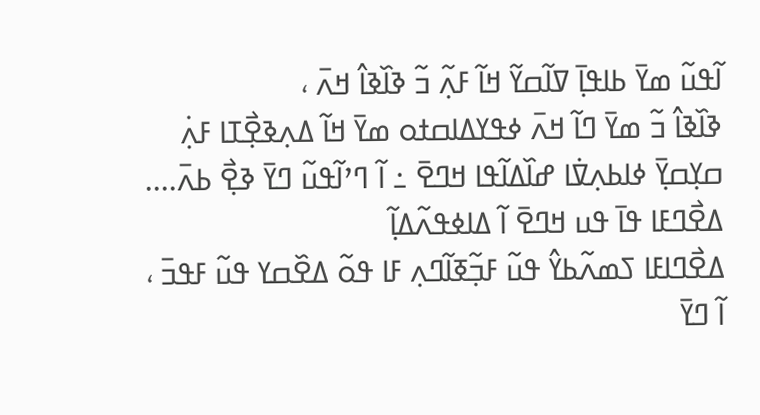ߊ߬ߟߎ߬ ߘߌ߫ ߕߊߟߊ߲߫ ߜߊ߬ߛߌ߬ ߞߊ߬ ߓߍ߲߬ ߏ߬ ߢߊ߰ߢߊ߮ ߞߍ߫ ،
ߢߊ߰ߢߊ߮ ߏ߬ ߘߌ߫ ߣߊ߬ ߞߍ߫ ߦߟߌߡߊߛߙߋ ߘߌ߫ ߞߊ߬ ߡߍ߲ߢߐ߲߯ߠߊ ߓߍ߲߭ ߛߌ߲ߛߌ߲߫ ߦߊߕߍ߲ߜ߭ߊ ߝߊ߰ߡߊ߬ߟߊ ߞߣߐ߫ ߸ ߊ߬ ߣߴߊ߬ߟߎ߬ ߣߌ߫ ߢߐ߲߯ ߕߍ߫....
ߡߐ߯ߣߓߊ ߟߊ߫ ߟߎ ߞߣߐ߫ ߊ߬ ߡߊߦߟߍ߬ߡߊ߲߬
ߡߐ߯ߣߊߓߊ ߖߘߍ߬ߕߌ߮ ߟߎ߬ ߓߏ߲߬ߧߊ߬ߣߍ߲ ߓߊ ߟߋ߬ ߡߐ߰ߛߌ ߟߎ߬ ߓߟߏ߫ ، ߊ߬ ߣߌ߫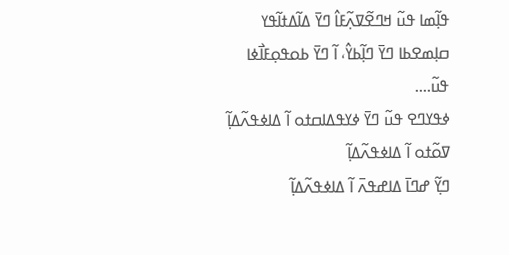ߟߊ߲߬ߘߊ ߟߎ߬ ߞߣߐ߬ߜߍ߲߬ߓߊ߮ ߣߌ߫ ߡߊ߬ߡߙߊ߬ߟߌ ߛߊ߲ߘߐߕߊ ߣߌ߫ ߣߊ߲߬ߕߌ߮، ߊ߬ ߣߌ߫ ߕߋߟߋ߲ߓߊ߯ߦߊ ߟߎ߬....
ߦߟߌߣߐ ߟߎ߬ ߣߌ߫ ߦߌߟߡߊߛߙߋ ߊ߬ ߡߊߦߟߍ߬ߡߊ߲߬
ߜߋ߬ߙߋ ߊ߬ ߡߊߦߟߍ߬ߡߊ߲߬
ߣߌ߲߬ ߝߣߊ߫ ߡߊߝߟߍ߫ ߊ߬ ߡߊߦߟߍ߬ߡߊ߲߬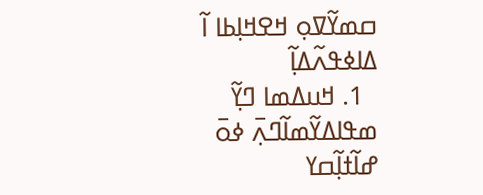ߛߘߌ߬ߜߋ߲ ߞߐߞߊ߲ߕߊ ߊ߬ ߡߊߦߟߍ߬ߡߊ߲߬
  1. ߞߎߡߘߊ ߣߌ߲߬ ߘߟߊߡߌ߬ߘߊ߬ߣߍ߲߫ ߦߋ߫ ߝߊ߬ߙߊ߲߬ߛߌ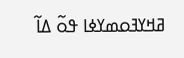ߥߞߌߔߋߘߌߦߊ ߟߋ߬ ߡߊ߬